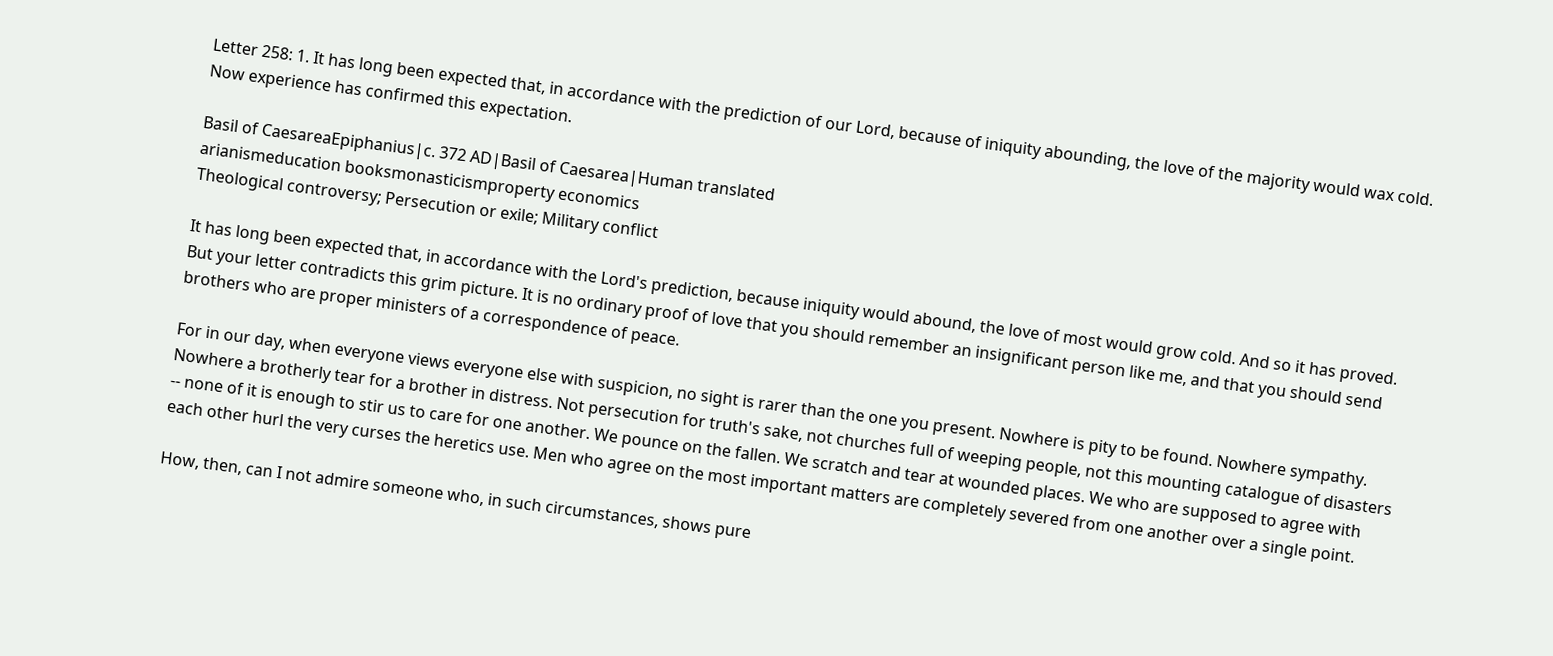Letter 258: 1. It has long been expected that, in accordance with the prediction of our Lord, because of iniquity abounding, the love of the majority would wax cold. Now experience has confirmed this expectation.

Basil of CaesareaEpiphanius|c. 372 AD|Basil of Caesarea|Human translated
arianismeducation booksmonasticismproperty economics
Theological controversy; Persecution or exile; Military conflict

It has long been expected that, in accordance with the Lord's prediction, because iniquity would abound, the love of most would grow cold. And so it has proved. But your letter contradicts this grim picture. It is no ordinary proof of love that you should remember an insignificant person like me, and that you should send brothers who are proper ministers of a correspondence of peace.

For in our day, when everyone views everyone else with suspicion, no sight is rarer than the one you present. Nowhere is pity to be found. Nowhere sympathy. Nowhere a brotherly tear for a brother in distress. Not persecution for truth's sake, not churches full of weeping people, not this mounting catalogue of disasters -- none of it is enough to stir us to care for one another. We pounce on the fallen. We scratch and tear at wounded places. We who are supposed to agree with each other hurl the very curses the heretics use. Men who agree on the most important matters are completely severed from one another over a single point.

How, then, can I not admire someone who, in such circumstances, shows pure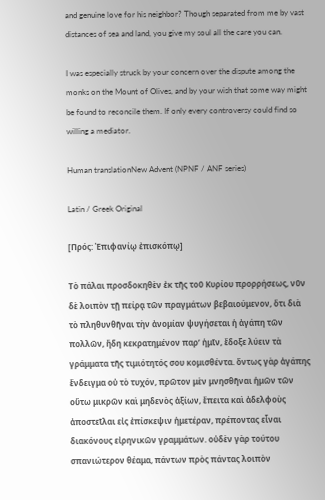and genuine love for his neighbor? Though separated from me by vast distances of sea and land, you give my soul all the care you can.

I was especially struck by your concern over the dispute among the monks on the Mount of Olives, and by your wish that some way might be found to reconcile them. If only every controversy could find so willing a mediator.

Human translationNew Advent (NPNF / ANF series)

Latin / Greek Original

[Πρός: Ἐπιφανίῳ ἐπισκόπῳ]

Τὸ πάλαι προσδοκηθὲν ἐκ τῆς τοῦ Κυρίου προρρήσεως, νῦν δὲ λοιπὸν τῇ πείρᾳ τῶν πραγμάτων βεβαιούμενον, ὅτι διὰ τὸ πληθυνθῆναι τὴν ἀνομίαν ψυγήσεται ἡ ἀγάπη τῶν πολλῶν, ἤδη κεκρατημένον παρʼ ἡμῖν, ἔδοξε λύειν τὰ γράμματα τῆς τιμιότητός σου κομισθέντα. ὄντως γὰρ ἀγάπης ἔνδειγμα οὐ τὸ τυχόν, πρῶτον μὲν μνησθῆναι ἡμῶν τῶν οὕτω μικρῶν καὶ μηδενὸς ἀξίων, ἔπειτα καὶ ἀδελφοὺς ἀποστεῖλαι εἰς ἐπίσκεψιν ἡμετέραν, πρέποντας εἶναι διακόνους εἰρηνικῶν γραμμάτων. οὐδὲν γὰρ τούτου σπανιώτερον θέαμα, πάντων πρὸς πάντας λοιπὸν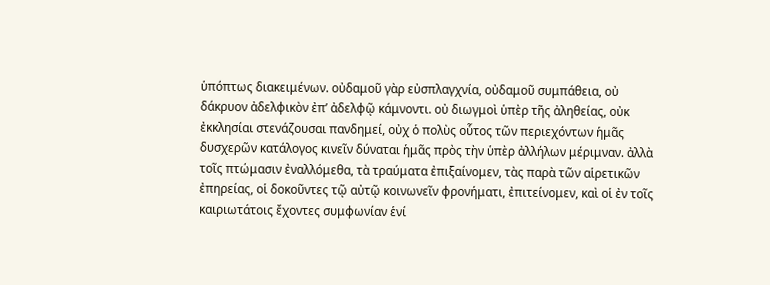ὑπόπτως διακειμένων. οὐδαμοῦ γὰρ εὐσπλαγχνία, οὐδαμοῦ συμπάθεια, οὐ δάκρυον ἀδελφικὸν ἐπʼ ἀδελφῷ κάμνοντι. οὐ διωγμοὶ ὑπὲρ τῆς ἀληθείας, οὐκ ἐκκλησίαι στενάζουσαι πανδημεί, οὐχ ὁ πολὺς οὗτος τῶν περιεχόντων ἡμᾶς δυσχερῶν κατάλογος κινεῖν δύναται ἡμᾶς πρὸς τὴν ὑπὲρ ἀλλήλων μέριμναν. ἀλλὰ τοῖς πτώμασιν ἐναλλόμεθα, τὰ τραύματα ἐπιξαίνομεν, τὰς παρὰ τῶν αἱρετικῶν ἐπηρείας, οἱ δοκοῦντες τῷ αὐτῷ κοινωνεῖν φρονήματι, ἐπιτείνομεν, καὶ οἱ ἐν τοῖς καιριωτάτοις ἔχοντες συμφωνίαν ἑνί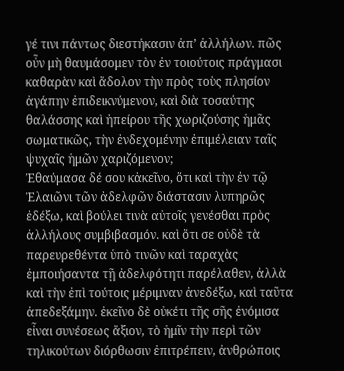γέ τινι πάντως διεστήκασιν ἀπʼ ἀλλήλων. πῶς οὖν μὴ θαυμάσομεν τὸν ἐν τοιούτοις πράγμασι καθαρὰν καὶ ἄδολον τὴν πρὸς τοὺς πλησίον ἀγάπην ἐπιδεικνύμενον, καὶ διὰ τοσαύτης θαλάσσης καὶ ἠπείρου τῆς χωριζούσης ἡμᾶς σωματικῶς, τὴν ἐνδεχομένην ἐπιμέλειαν ταῖς ψυχαῖς ἡμῶν χαριζόμενον;
Ἐθαύμασα δέ σου κἀκεῖνο, ὅτι καὶ τὴν ἐν τῷ Ἐλαιῶνι τῶν ἀδελφῶν διάστασιν λυπηρῶς ἐδέξω, καὶ βούλει τινὰ αὐτοῖς γενέσθαι πρὸς ἀλλήλους συμβιβασμόν. καὶ ὅτι σε οὐδὲ τὰ παρευρεθέντα ὑπὸ τινῶν καὶ ταραχὰς ἐμποιήσαντα τῇ ἀδελφότητι παρέλαθεν, ἀλλὰ καὶ τὴν ἐπὶ τούτοις μέριμναν ἀνεδέξω, καὶ ταῦτα ἀπεδεξάμην. ἐκεῖνο δὲ οὐκέτι τῆς σῆς ἐνόμισα εἶναι συνέσεως ἄξιον, τὸ ἡμῖν τὴν περὶ τῶν τηλικούτων διόρθωσιν ἐπιτρέπειν, ἀνθρώποις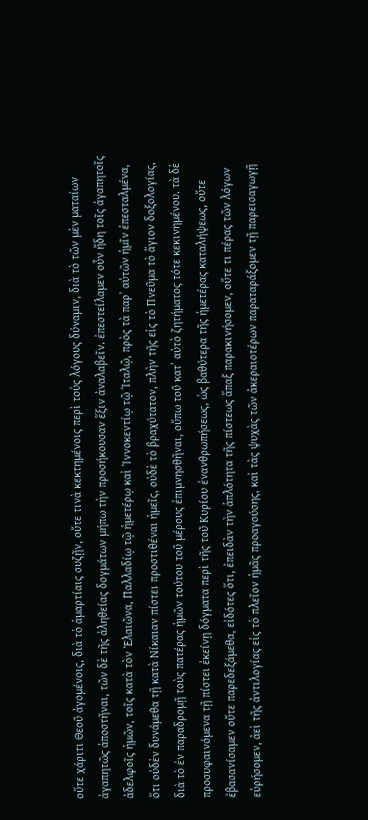οὔτε χάριτι Θεοῦ ἀγομένοις, διὰ τὸ ἁμαρτίαις συζῇν, οὔτε τινὰ κεκτημένοις περὶ τοὺς λόγους δύναμιν, διὰ τὸ τῶν μὲν ματαίων ἀγαπητῶς ἀποστῆναι, τῶν δὲ τῆς ἀληθείας δογμάτων μήπω τὴν προσήκουσαν ἕξιν ἀναλαβεῖν. ἐπεστείλαμεν οὖν ἤδη τοῖς ἀγαπητοῖς ἀδελφοῖς ἡμῶν, τοῖς κατὰ τὸν Ἐλαιῶνα, Παλλαδίῳ τῷ ἡμετέρῳ καὶ Ἰννοκεντίῳ τῷ Ἰταλῷ, πρὸς τὰ παρʼ αὐτῶν ἡμῖν ἐπεσταλμένα, ὅτι οὐδὲν δυνάμεθα τῇ κατὰ Νίκαιαν πίστει προστιθέναι ἡμεῖς, οὐδὲ τὸ βραχύτατον, πλὴν τῆς εἰς τὸ Πνεῦμα τὸ ἅγιον δοξολογίας, διὰ τὸ ἐν παραδρομῇ τοὺς πατέρας ἡμῶν τούτου τοῦ μέρους ἐπιμνησθῆναι, οὔπω τοῦ κατʼ αὐτὸ ζητήματος τότε κεκινημένου. τὰ δὲ προσυφαινόμενα τῇ πίστει ἐκείνῃ δόγματα περὶ τῆς τοῦ Κυρίου ἐνανθρωπήσεως, ὡς βαθύτερα τῆς ἡμετέρας καταλήψεως, οὔτε ἐβασανίσαμεν οὔτε παρεδεξάμεθα, εἰδότες ὅτι, ἐπειδὰν τὴν ἁπλότητα τῆς πίστεως ἅπαξ παρακινήσομεν, οὔτε τι πέρας τῶν λόγων εὑρήσομεν, ἀεὶ τῆς ἀντιλογίας εἰς τὸ πλεῖον ἡμᾶς προαγούσης, καὶ τὰς ψυχὰς τῶν ἀκεραιοτέρων παραταράξομεν τῇ παρεισαγωγῇ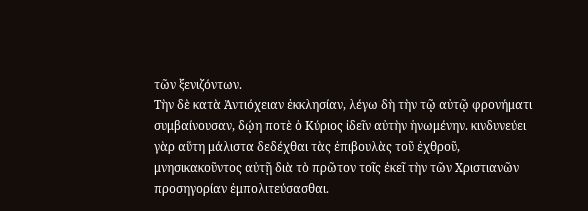τῶν ξενιζόντων.
Τὴν δὲ κατὰ Ἀντιόχειαν ἐκκλησίαν, λέγω δὴ τὴν τῷ αὐτῷ φρονήματι συμβαίνουσαν, δῴη ποτὲ ὁ Κύριος ἰδεῖν αὐτὴν ἡνωμένην. κινδυνεύει γὰρ αὕτη μάλιστα δεδέχθαι τὰς ἐπιβουλὰς τοῦ ἐχθροῦ, μνησικακοῦντος αὐτῇ διὰ τὸ πρῶτον τοῖς ἐκεῖ τὴν τῶν Χριστιανῶν προσηγορίαν ἐμπολιτεύσασθαι.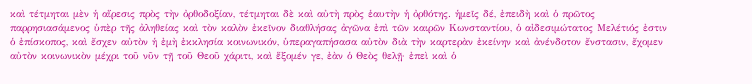καὶ τέτμηται μὲν ἡ αἵρεσις πρὸς τὴν ὀρθοδοξίαν, τέτμηται δὲ καὶ αὐτὴ πρὸς ἑαυτὴν ἡ ὀρθότης. ἡμεῖς δέ, ἐπειδὴ καὶ ὁ πρῶτος παρρησιασάμενος ὑπὲρ τῆς ἀληθείας καὶ τὸν καλὸν ἐκεῖνον διαθλήσας ἀγῶνα ἐπὶ τῶν καιρῶν Κωνσταντίου, ὁ αἰδεσιμώτατος Μελέτιός ἐστιν ὁ ἐπίσκοπος, καὶ ἔσχεν αὐτὸν ἡ ἐμὴ ἐκκλησία κοινωνικόν, ὑπεραγαπήσασα αὐτὸν διὰ τὴν καρτερὰν ἐκείνην καὶ ἀνένδοτον ἔνστασιν, ἔχομεν αὐτὸν κοινωνικὸν μέχρι τοῦ νῦν τῇ τοῦ Θεοῦ χάριτι, καὶ ἕξομέν γε, ἐὰν ὁ Θεὸς θελῇ· ἐπεὶ καὶ ὁ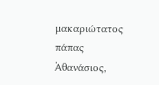μακαριώτατος πάπας Ἀθανάσιος,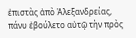ἐπιστὰς ἀπὸ Ἀλεξανδρείας, πάνυ ἐβούλετο αὐτῷ τὴν πρὸς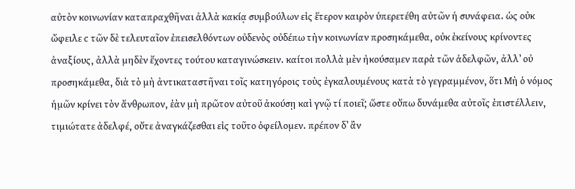αὐτὸν κοινωνίαν καταπραχθῆναι ἀλλὰ κακίᾳ συμβούλων εἰς ἕτερον καιρὸν ὑπερετέθη αὐτῶν ἡ συνάφεια. ὡς οὐκ ὤφειλε ϲ τῶν δὲ τελευταῖον ἐπεισελθόντων οὐδενὸς οὐδέπω τὴν κοινωνίαν προσηκάμεθα, οὐκ ἐκείνους κρίνοντες ἀναξίους, ἀλλὰ μηδὲν ἔχοντες τούτου καταγινώσκειν. καίτοι πολλὰ μὲν ἠκούσαμεν παρὰ τῶν ἀδελφῶν, ἀλλʼ οὐ προσηκάμεθα, διὰ τὸ μὴ ἀντικαταστῆναι τοῖς κατηγόροις τοὺς ἐγκαλουμένους κατὰ τὸ γεγραμμένον, ὅτι Μὴ ὁ νόμος ἡμῶν κρίνει τὸν ἄνθρωπον, ἐὰν μὴ πρῶτον αὐτοῦ ἀκούσῃ καὶ γνῷ τί ποιεῖ; ὥστε οὔπω δυνάμεθα αὐτοῖς ἐπιστέλλειν, τιμιώτατε ἀδελφέ, οὔτε ἀναγκάζεσθαι εἰς τοῦτο ὀφείλομεν. πρέπον δʼ ἂν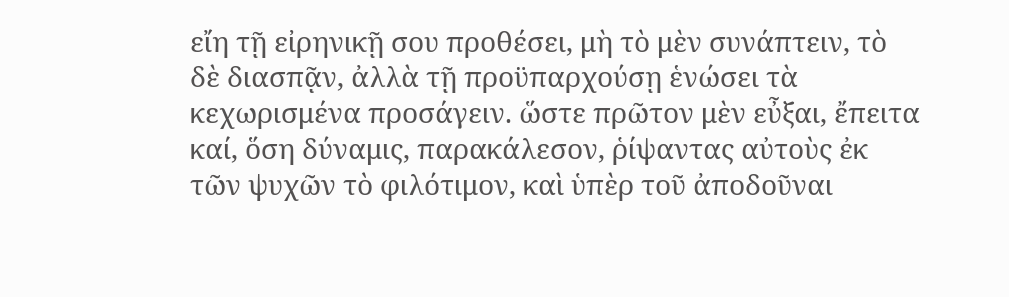εἴη τῇ εἰρηνικῇ σου προθέσει, μὴ τὸ μὲν συνάπτειν, τὸ δὲ διασπᾷν, ἀλλὰ τῇ προϋπαρχούσῃ ἑνώσει τὰ κεχωρισμένα προσάγειν. ὥστε πρῶτον μὲν εὖξαι, ἔπειτα καί, ὅση δύναμις, παρακάλεσον, ῥίψαντας αὐτοὺς ἐκ τῶν ψυχῶν τὸ φιλότιμον, καὶ ὑπὲρ τοῦ ἀποδοῦναι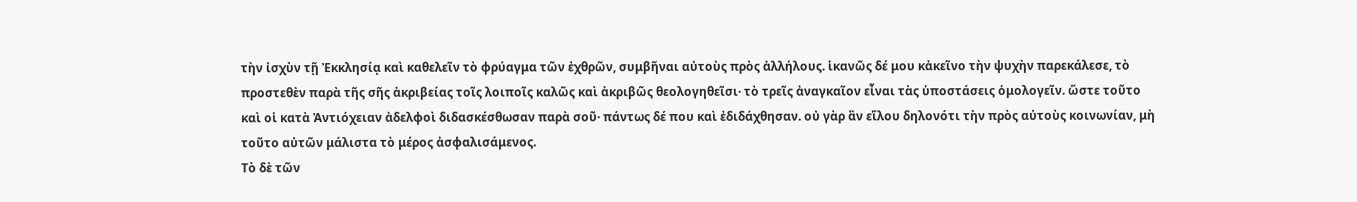τὴν ἰσχὺν τῇ Ἐκκλησίᾳ καὶ καθελεῖν τὸ φρύαγμα τῶν ἐχθρῶν, συμβῆναι αὐτοὺς πρὸς ἀλλήλους. ἱκανῶς δέ μου κἀκεῖνο τὴν ψυχὴν παρεκάλεσε, τὸ προστεθὲν παρὰ τῆς σῆς ἀκριβείας τοῖς λοιποῖς καλῶς καὶ ἀκριβῶς θεολογηθεῖσι· τὸ τρεῖς ἀναγκαῖον εἶναι τὰς ὑποστάσεις ὁμολογεῖν. ὥστε τοῦτο καὶ οἱ κατὰ Ἀντιόχειαν ἀδελφοὶ διδασκέσθωσαν παρὰ σοῦ· πάντως δέ που καὶ ἐδιδάχθησαν. οὐ γὰρ ἂν εἵλου δηλονότι τὴν πρὸς αὐτοὺς κοινωνίαν, μὴ τοῦτο αὐτῶν μάλιστα τὸ μέρος ἀσφαλισάμενος.
Τὸ δὲ τῶν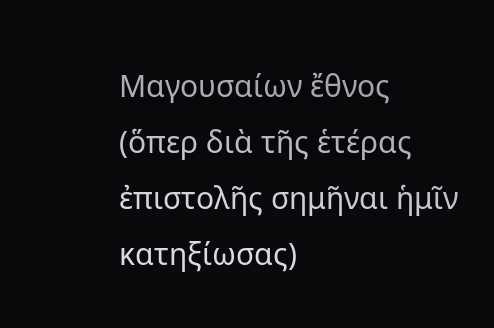Μαγουσαίων ἔθνος (ὅπερ διὰ τῆς ἑτέρας ἐπιστολῆς σημῆναι ἡμῖν κατηξίωσας)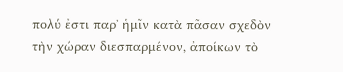πολύ ἐστι παρʼ ἡμῖν κατὰ πᾶσαν σχεδὸν τὴν χώραν διεσπαρμένον, ἀποίκων τὸ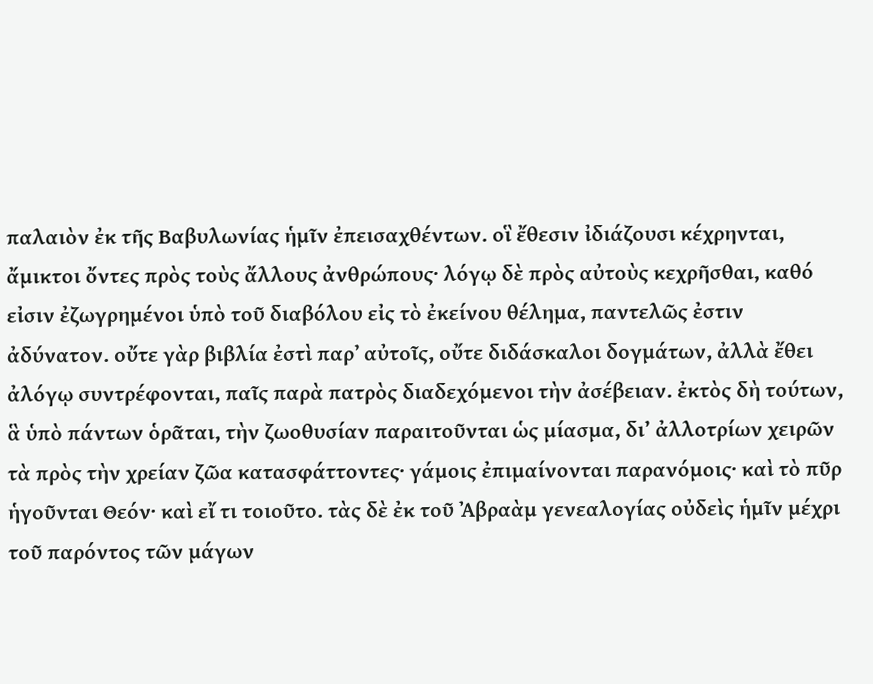παλαιὸν ἐκ τῆς Βαβυλωνίας ἡμῖν ἐπεισαχθέντων. οἳ ἔθεσιν ἰδιάζουσι κέχρηνται, ἄμικτοι ὄντες πρὸς τοὺς ἄλλους ἀνθρώπους· λόγῳ δὲ πρὸς αὐτοὺς κεχρῆσθαι, καθό εἰσιν ἐζωγρημένοι ὑπὸ τοῦ διαβόλου εἰς τὸ ἐκείνου θέλημα, παντελῶς ἐστιν ἀδύνατον. οὔτε γὰρ βιβλία ἐστὶ παρʼ αὐτοῖς, οὔτε διδάσκαλοι δογμάτων, ἀλλὰ ἔθει ἀλόγῳ συντρέφονται, παῖς παρὰ πατρὸς διαδεχόμενοι τὴν ἀσέβειαν. ἐκτὸς δὴ τούτων, ἃ ὑπὸ πάντων ὁρᾶται, τὴν ζωοθυσίαν παραιτοῦνται ὡς μίασμα, δι’ ἀλλοτρίων χειρῶν τὰ πρὸς τὴν χρείαν ζῶα κατασφάττοντες· γάμοις ἐπιμαίνονται παρανόμοις· καὶ τὸ πῦρ ἡγοῦνται Θεόν· καὶ εἴ τι τοιοῦτο. τὰς δὲ ἐκ τοῦ Ἀβραὰμ γενεαλογίας οὐδεὶς ἡμῖν μέχρι τοῦ παρόντος τῶν μάγων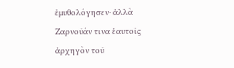ἐμυθολόγησεν· ἀλλὰ Ζαρνοῦάν τινα ἑαυτοῖς ἀρχηγὸν τοῦ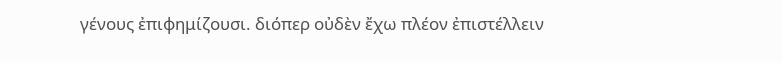γένους ἐπιφημίζουσι. διόπερ οὐδὲν ἔχω πλέον ἐπιστέλλειν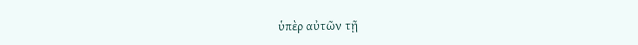ὑπὲρ αὐτῶν τῇ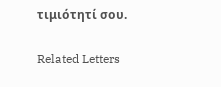τιμιότητί σου.

Related Letters